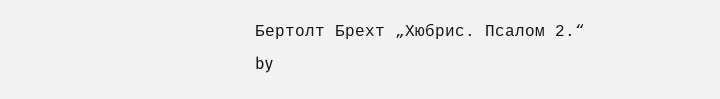Бертолт Брехт „Хюбрис. Псалом 2.“
by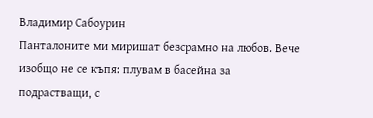Владимир Сабоурин
Панталоните ми миришат безсрамно на любов. Вече изобщо не се къпя: плувам в басейна за подрастващи, с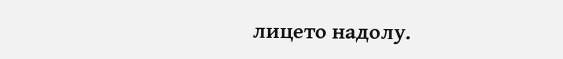лицето надолу.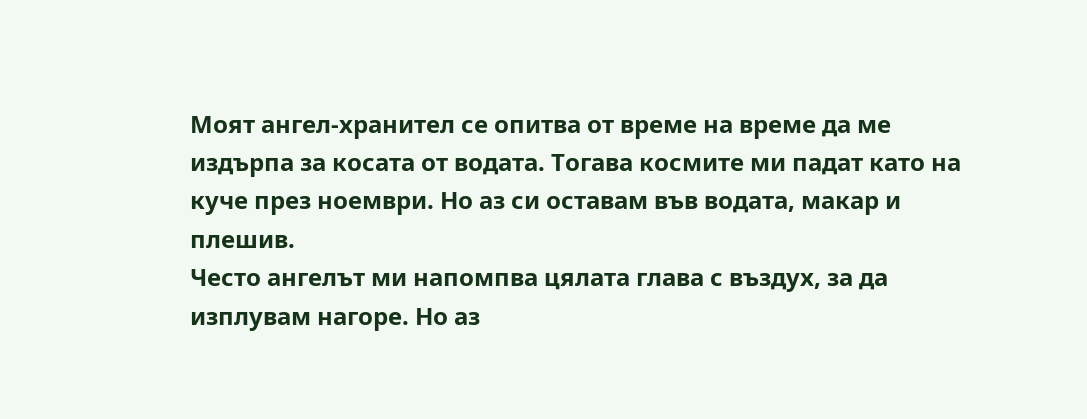Моят ангел-хранител се опитва от време на време да ме издърпа за косата от водата. Тогава космите ми падат като на куче през ноември. Но аз си оставам във водата, макар и плешив.
Често ангелът ми напомпва цялата глава с въздух, за да изплувам нагоре. Но аз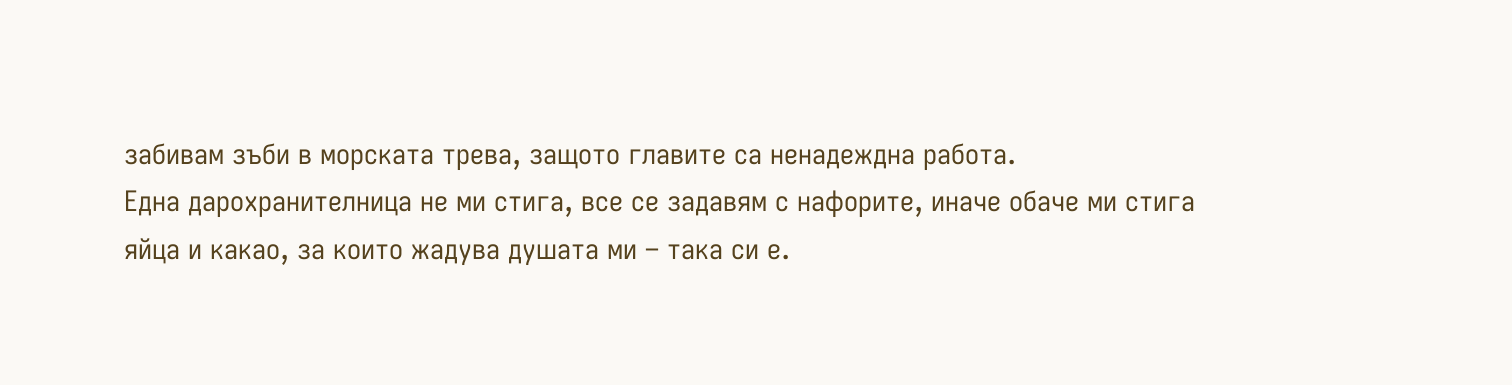забивам зъби в морската трева, защото главите са ненадеждна работа.
Една дарохранителница не ми стига, все се задавям с нафорите, иначе обаче ми стига яйца и какао, за които жадува душата ми – така си е.